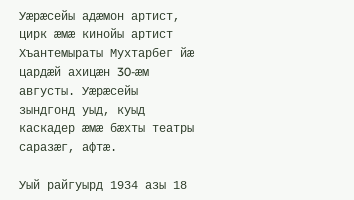Уæрæсейы адæмон артист, цирк æмæ кинойы артист Хъантемыраты Мухтарбег йæ цардæй ахицæн 30-æм августы. Уæрæсейы зындгонд уыд, куыд каскадер æмæ бæхты театры саразæг, афтæ.

Уый райгуырд 1934 азы 18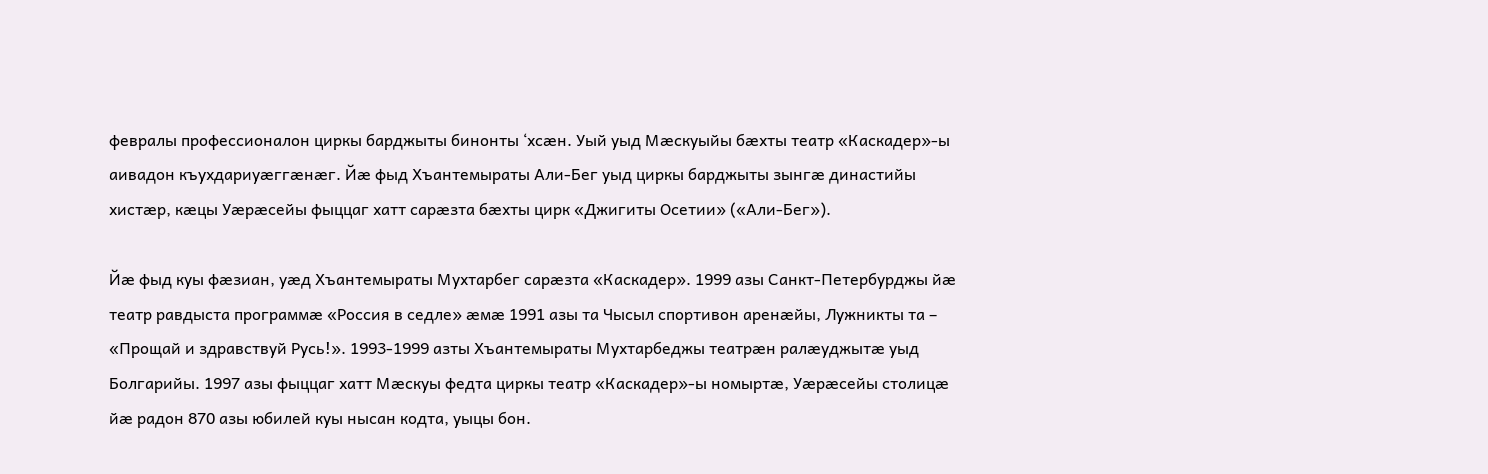февралы профессионалон циркы барджыты бинонты ‘хсæн. Уый уыд Мæскуыйы бæхты театр «Каскадер»-ы аивадон къухдариуæггæнæг. Йæ фыд Хъантемыраты Али-Бег уыд циркы барджыты зынгæ династийы хистæр, кæцы Уæрæсейы фыццаг хатт сарæзта бæхты цирк «Джигиты Осетии» («Али-Бег»).

Йæ фыд куы фæзиан, уæд Хъантемыраты Мухтарбег сарæзта «Каскадер». 1999 азы Санкт-Петербурджы йæ театр равдыста программæ «Россия в седле» æмæ 1991 азы та Чысыл спортивон аренæйы, Лужникты та – «Прощай и здравствуй Русь!». 1993-1999 азты Хъантемыраты Мухтарбеджы театрæн ралæуджытæ уыд Болгарийы. 1997 азы фыццаг хатт Мæскуы федта циркы театр «Каскадер»-ы номыртæ, Уæрæсейы столицæ йæ радон 870 азы юбилей куы нысан кодта, уыцы бон.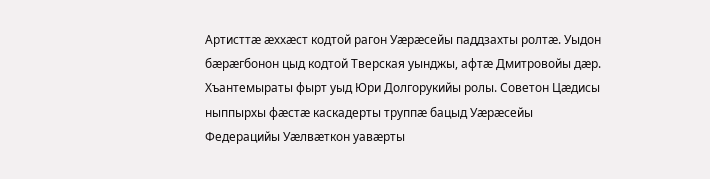Артисттæ æххæст кодтой рагон Уæрæсейы паддзахты ролтæ. Уыдон бæрæгбонон цыд кодтой Тверская уынджы, афтæ Дмитровойы дæр. Хъантемыраты фырт уыд Юри Долгорукийы ролы. Советон Цæдисы ныппырхы фæстæ каскадерты труппæ бацыд Уæрæсейы Федерацийы Уæлвæткон уавæрты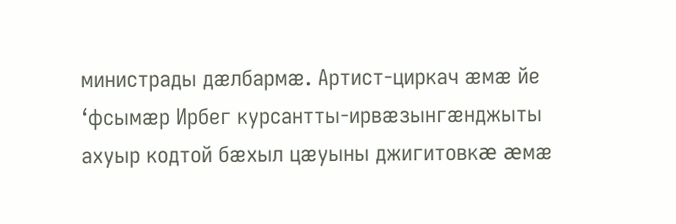министрады дæлбармæ. Артист-циркач æмæ йе ‘фсымæр Ирбег курсантты-ирвæзынгæнджыты ахуыр кодтой бæхыл цæуыны джигитовкæ æмæ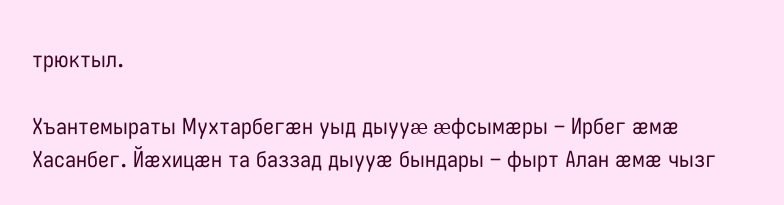трюктыл.

Хъантемыраты Мухтарбегæн уыд дыууæ æфсымæры – Ирбег æмæ Хасанбег. Йæхицæн та баззад дыууæ бындары – фырт Алан æмæ чызг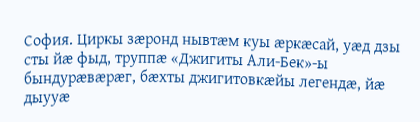София. Циркы зæронд нывтæм куы æркæсай, уæд дзы сты йæ фыд, труппæ «Джигиты Али-Бек»-ы бындурæвæрæг, бæхты джигитовкæйы легендæ, йæ дыууæ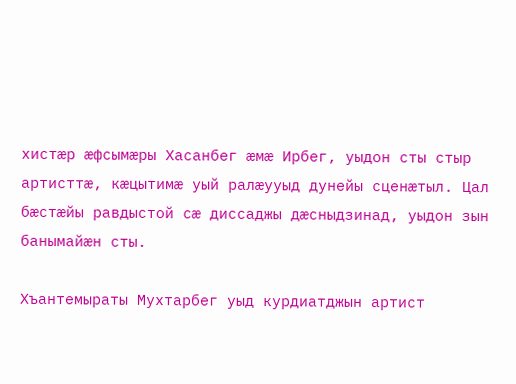хистæр æфсымæры Хасанбег æмæ Ирбег, уыдон сты стыр артисттæ, кæцытимæ уый ралæууыд дунейы сценæтыл. Цал бæстæйы равдыстой сæ диссаджы дæсныдзинад, уыдон зын банымайæн сты.

Хъантемыраты Мухтарбег уыд курдиатджын артист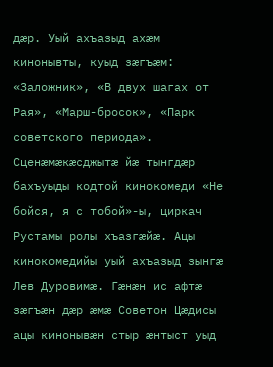дæр. Уый ахъазыд ахæм кинонывты, куыд зæгъæм: «Заложник», «В двух шагах от Рая», «Марш-бросок», «Парк советского периода». Сценæмæкæсджытæ йæ тынгдæр бахъуыды кодтой кинокомеди «Не бойся, я с тобой»-ы, циркач Рустамы ролы хъазгæйæ. Ацы кинокомедийы уый ахъазыд зынгæ Лев Дуровимæ. Гæнæн ис афтæ зæгъæн дæр æмæ Советон Цæдисы ацы кинонывæн стыр æнтыст уыд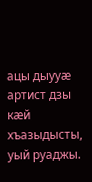ацы дыууæ артист дзы кæй хъазыдысты, уый руаджы.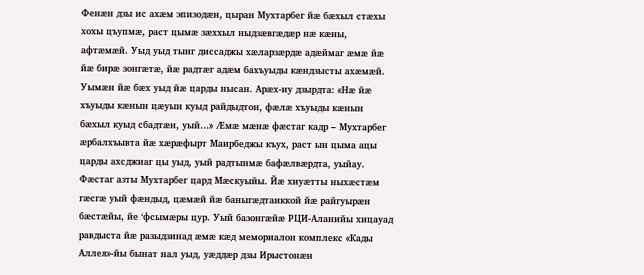Фенæн дзы ис ахæм эпизодæн, цыран Мухтарбег йæ бæхыл стæхы хохы цъупмæ, раст цымæ зæххыл ныдзæвгæдæр нæ кæны, афтæмæй. Уыд уыд тынг диссаджы хæларзæрдæ адæймаг æмæ йæ йæ бирæ зонгæтæ, йæ радтæг адæм бахъуыды кæндзысты ахæмæй. Уымæн йæ бæх уыд йæ царды нысан. Арæх-иу дзырдта: «Нæ йæ хъуыды кæнын цæуын куыд райдыдтон, фæлæ хъуыды кæнын бæхыл куыд сбадтæн, уый…» Æмæ мæнæ фæстаг кадр – Мухтарбег æрбалхъывта йæ хæрæфырт Маирбеджы къух, раст ын цыма ацы царды ахсджиаг цы уыд, уый радтынмæ бафæлвæрдта, уыйау. Фæстаг азты Мухтарбег цард Мæскуыйы. Йæ хиуæтты ныхæстæм гæсгæ уый фæндыд, цæмæй йæ баныгæдтаиккой йæ райгуырæн бæстæйы, йе ‘фсымæры цур. Уый базонгæйæ РЦИ-Аланийы хицауад равдыста йæ разыдзинад æмæ кæд мемориалон комплекс «Кады Аллея»-йы бынат нал уыд, уæддæр дзы Ирыстонæн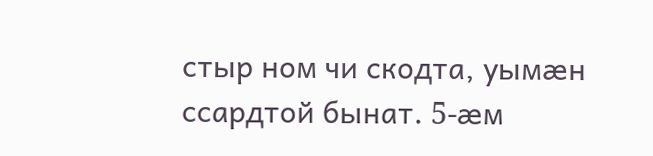стыр ном чи скодта, уымæн ссардтой бынат. 5-æм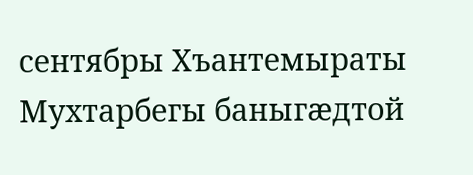сентябры Хъантемыраты Мухтарбегы баныгæдтой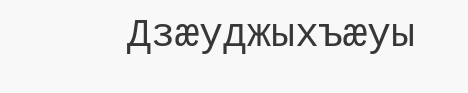Дзæуджыхъæуы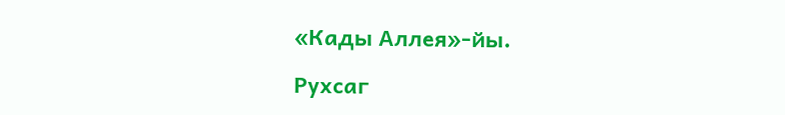«Кады Аллея»-йы.

Рухсаг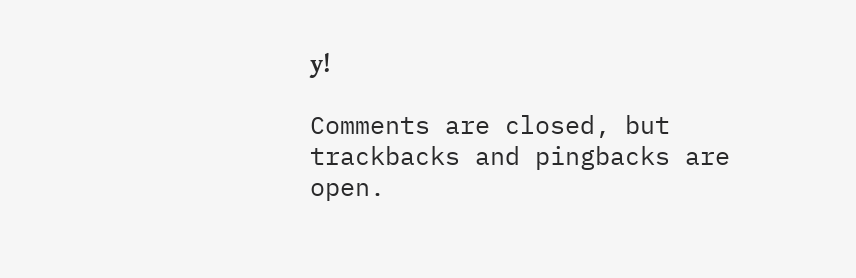у!

Comments are closed, but trackbacks and pingbacks are open.